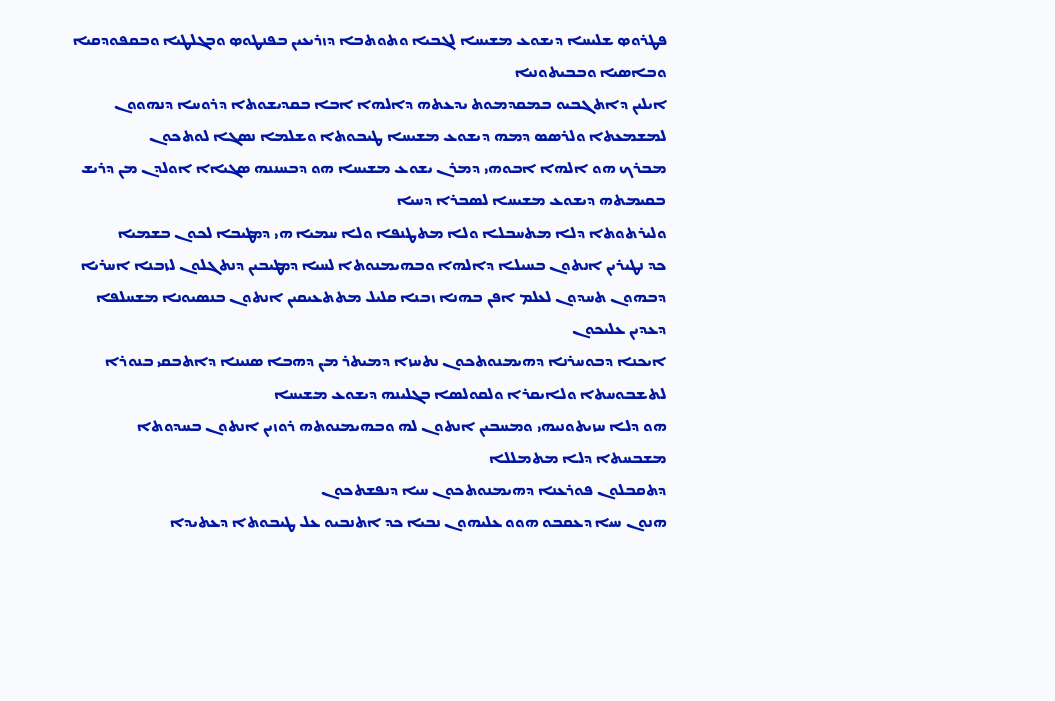ܦܛܪܘܤ ܫܠܝܚܐ ܕܝܫܘܥ ܡܫܝܚܐ ܠܓܒܝܐ ܘܬܘܬܒܐ ܕܙܪܝܥܝܢ ܒܦܢܛܘܤ ܘܒܓܠܛܝܐ ܘܒܩܦܘܕܩܝܐ ܘܒܐܤܝܐ ܘܒܒܝܬܘܢܝܐ
ܐܝܠܝܢ ܕܐܬܓܒܝܘ ܒܡܩܕܡܘܬ ܝܕܥܬܗ ܕܐܠܗܐ ܐܒܐ ܒܩܕܝܫܘܬܐ ܕܪܘܚܐ ܕܢܗܘܘܢ ܠܡܫܡܥܬܐ ܘܠܪܤܤ ܕܡܗ ܕܝܫܘܥ ܡܫܝܚܐ ܛܝܒܘܬܐ ܘܫܠܡܐ ܢܤܓܐ ܠܘܬܟܘܢ
ܡܒܪܟ ܗܘ ܐܠܗܐ ܐܒܘܗܝ ܕܡܪܢ ܝܫܘܥ ܡܫܝܚܐ ܗܘ ܕܒܚܢܢܗ ܤܓܝܐܐ ܐܘܠܕܢ ܡܢ ܕܪܝܫ ܒܩܝܡܬܗ ܕܝܫܘܥ ܡܫܝܚܐ ܠܤܒܪܐ ܕܚܝܐ
ܘܠܝܪܬܘܬܐ ܕܠܐ ܡܬܚܒܠܐ ܘܠܐ ܡܬܛܢܦܐ ܘܠܐ ܚܡܝܐ ܗܝ ܕܡܛܝܒܐ ܠܟܘܢ ܒܫܡܝܐ
ܟܕ ܢܛܝܪܝܢ ܐܢܬܘܢ ܒܚܝܠܐ ܕܐܠܗܐ ܘܒܗܝܡܢܘܬܐ ܠܚܝܐ ܕܡܛܝܒܝܢ ܕܢܬܓܠܘܢ ܠܙܒܢܐ ܐܚܪܝܐ
ܕܒܗܘܢ ܬܚܕܘܢ ܠܥܠܡ ܐܦܢ ܒܗܢܐ ܙܒܢܐ ܩܠܝܠ ܡܬܬܥܝܩܝܢ ܐܢܬܘܢ ܒܢܤܝܘܢܐ ܡܫܚܠܦܐ ܕܥܕܝܢ ܥܠܝܟܘܢ
ܐܝܟܢܐ ܕܒܘܚܪܢܐ ܕܗܝܡܢܘܬܟܘܢ ܢܬܚܙܐ ܕܡܝܬܪ ܡܢ ܕܗܒܐ ܤܢܝܢܐ ܕܐܬܒܩܝ ܒܢܘܪܐ ܠܬܫܒܘܚܬܐ ܘܠܐܝܩܪܐ ܘܠܩܘܠܤܐ ܒܓܠܝܢܗ ܕܝܫܘܥ ܡܫܝܚܐ
ܗܘ ܕܠܐ ܚܙܝܬܘܢܝܗܝ ܘܡܚܒܝܢ ܐܢܬܘܢ ܠܗ ܘܒܗܝܡܢܘܬܗ ܪܘܙܝܢ ܐܢܬܘܢ ܒܚܕܘܬܐ ܡܫܒܚܬܐ ܕܠܐ ܡܬܡܠܠܐ
ܕܬܩܒܠܘܢ ܦܘܪܥܢܐ ܕܗܝܡܢܘܬܟܘܢ ܚܝܐ ܕܢܦܫܬܟܘܢ
ܗܢܘܢ ܚܝܐ ܕܥܩܒܘ ܗܘܘ ܥܠܝܗܘܢ ܢܒܝܐ ܟܕ ܐܬܢܒܝܘ ܥܠ ܛܝܒܘܬܐ ܕܥܬܝܕܐ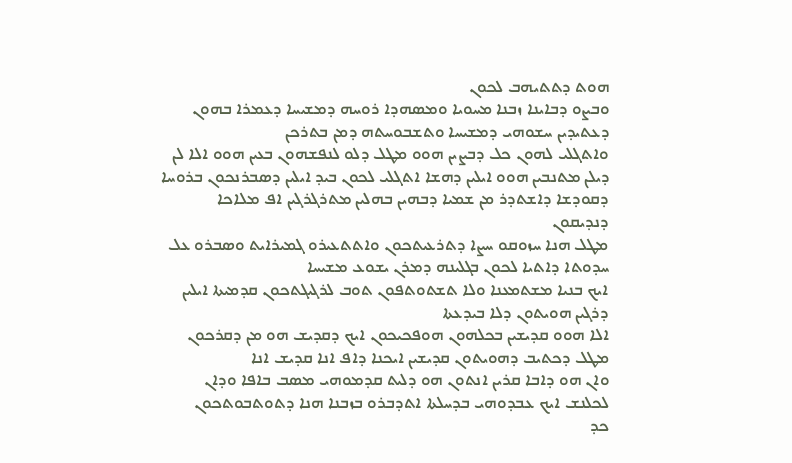ܗܘܬ ܕܬܬܝܗܒ ܠܟܘܢ
ܘܒܨܘ ܕܒܐܝܢܐ ܙܒܢܐ ܡܚܘܝܐ ܘܡܤܗܕܐ ܪܘܚܗ ܕܡܫܝܚܐ ܕܥܡܪܐ ܒܗܘܢ ܕܥܬܝܕܝܢ ܚܫܘܗܝ ܕܡܫܝܚܐ ܘܬܫܒܘܚܬܗ ܕܡܢ ܒܬܪܟܢ
ܘܐܬܓܠܝ ܠܗܘܢ ܟܠ ܕܒܨܝܢ ܗܘܘ ܡܛܠ ܕܠܘ ܠܢܦܫܗܘܢ ܒܥܝܢ ܗܘܘ ܐܠܐ ܠܢ ܕܝܠܢ ܡܬܢܒܝܢ ܗܘܘ ܐܝܠܝܢ ܕܗܫܐ ܐܬܓܠܝ ܠܟܘܢ ܒܝܕ ܐܝܠܝܢ ܕܤܒܪܢܟܘܢ ܒܪܘܚܐ ܕܩܘܕܫܐ ܕܐܫܬܕܪ ܡܢ ܫܡܝܐ ܕܒܗܝܢ ܒܗܠܝܢ ܡܬܪܓܪܓܝܢ ܐܦ ܡܠܐܟܐ ܕܢܕܝܩܘܢ
ܡܛܠ ܗܢܐ ܚܙܘܩܘ ܚܨܐ ܕܬܪܥܝܬܟܘܢ ܘܐܬܬܥܝܪܘ ܓܡܝܪܐܝܬ ܘܤܒܪܘ ܥܠ ܚܕܘܬܐ ܕܐܬܝܐ ܠܟܘܢ ܒܓܠܝܢܗ ܕܡܪܢ ܝܫܘܥ ܡܫܝܚܐ
ܐܝܟ ܒܢܝܐ ܡܫܬܡܥܢܐ ܘܠܐ ܬܫܬܘܬܦܘܢ ܬܘܒ ܠܪܓܝܓܬܟܘܢ ܩܕܡܝܬܐ ܐܝܠܝܢ ܕܪܓܝܢ ܗܘܝܬܘܢ ܕܠܐ ܒܝܕܥܬܐ
ܐܠܐ ܗܘܘ ܩܕܝܫܝܢ ܒܟܠܗܘܢ ܗܘܦܟܝܟܘܢ ܐܝܟ ܕܩܕܝܫ ܗܘ ܡܢ ܕܩܪܟܘܢ
ܡܛܠ ܕܟܬܝܒ ܕܗܘܝܬܘܢ ܩܕܝܫܝܢ ܐܝܟܢܐ ܕܐܦ ܐܢܐ ܩܕܝܫ ܐܢܐ
ܘܐܢ ܗܘ ܕܐܒܐ ܩܪܝܢ ܐܢܬܘܢ ܗܘ ܕܠܝܬ ܩܕܡܘܗܝ ܡܤܒ ܒܐܦܐ ܘܕܐܢ ܠܟܠܢܫ ܐܝܟ ܥܒܕܘܗܝ ܒܕܚܠܬܐ ܐܬܕܒܪܘ ܒܙܒܢܐ ܗܢܐ ܕܬܘܬܒܘܬܟܘܢ
ܟܕ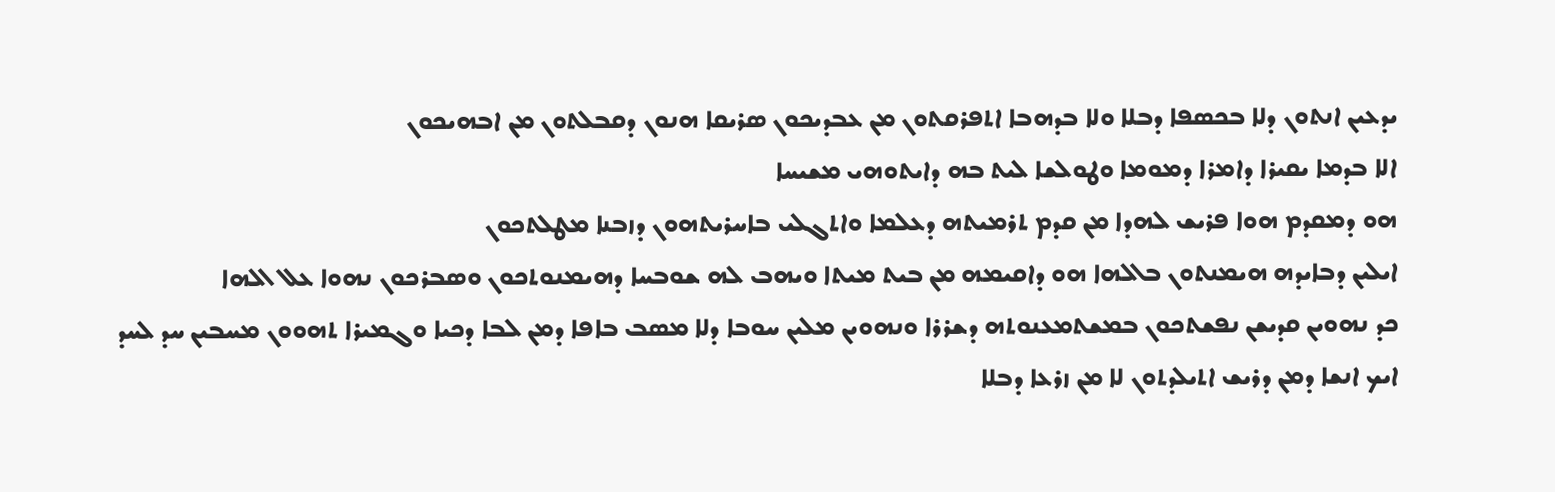ܝܕܥܝܢ ܐܢܬܘܢ ܕܠܐ ܒܟܤܦܐ ܕܒܠܐ ܘܠܐ ܒܕܗܒܐ ܐܬܦܪܩܬܘܢ ܡܢ ܥܒܕܝܟܘܢ ܤܪܝܩܐ ܗܢܘܢ ܕܩܒܠܬܘܢ ܡܢ ܐܒܗܝܟܘܢ
ܐܠܐ ܒܕܡܐ ܝܩܝܪܐ ܕܐܡܪܐ ܕܡܘܡܐ ܘܛܘܠܫܐ ܠܝܬ ܒܗ ܕܐܝܬܘܗܝ ܡܫܝܚܐ
ܗܘ ܕܡܩܕܡ ܗܘܐ ܦܪܝܫ ܠܗܕܐ ܡܢ ܩܕܡ ܬܪܡܝܬܗ ܕܥܠܡܐ ܘܐܬܓܠܝ ܒܐܚܪܝܬܗܘܢ ܕܙܒܢܐ ܡܛܠܬܟܘܢ
ܐܝܠܝܢ ܕܒܐܝܕܗ ܗܝܡܢܬܘܢ ܒܐܠܗܐ ܗܘ ܕܐܩܝܡܗ ܡܢ ܒܝܬ ܡܝܬܐ ܘܝܗܒ ܠܗ ܫܘܒܚܐ ܕܗܝܡܢܘܬܟܘܢ ܘܤܒܪܟܘܢ ܢܗܘܐ ܥܠ ܐܠܗܐ
ܟܕ ܢܗܘܝܢ ܩܕܝܫܢ ܢܦܫܬܟܘܢ ܒܡܫܬܡܥܢܘܬܗ ܕܫܪܪܐ ܘܢܗܘܝܢ ܡܠܝܢ ܚܘܒܐ ܕܠܐ ܡܤܒ ܒܐܦܐ ܕܡܢ ܠܒܐ ܕܟܝܐ ܘܓܡܝܪܐ ܬܗܘܘܢ ܡܚܒܝܢ ܚܕ ܠܚܕ
ܐܝܟ ܐܢܫܐ ܕܡܢ ܕܪܝܫ ܐܬܝܠܕܬܘܢ ܠܐ ܡܢ ܙܪܥܐ ܕܒܠܐ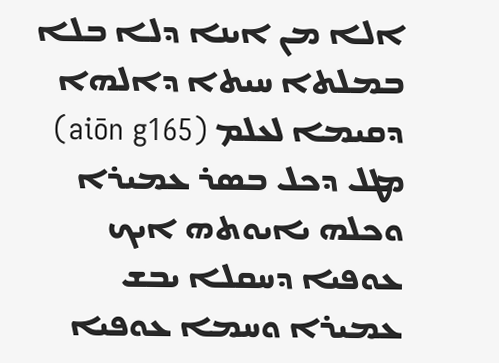ܐܠܐ ܡܢ ܐܝܢܐ ܕܠܐ ܒܠܐ ܒܡܠܬܐ ܚܝܬܐ ܕܐܠܗܐ ܕܩܝܡܐ ܠܥܠܡ (aiōn g165)
ܡܛܠ ܕܟܠ ܒܤܪ ܥܡܝܪܐ ܘܟܠܗ ܝܐܝܘܬܗ ܐܝܟ ܥܘܦܝܐ ܕܚܩܠܐ ܝܒܫ ܥܡܝܪܐ ܘܚܡܐ ܥܘܦܝܐ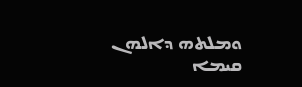ܘܡܠܬܗ ܕܐܠܗܢ ܩܝܡܐ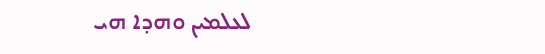ܠܥܠܡܝܢ ܘܗܕܐ ܗܝ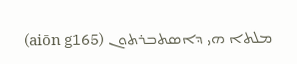ܡܠܬܐ ܗܝ ܕܐܤܬܒܪܬܘܢ (aiōn g165)